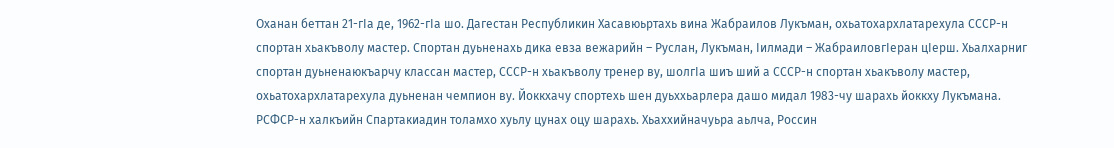Оханан беттан 21-гIа де, 1962-гIа шо. Дагестан Республикин Хасавюьртахь вина Жабраилов Лукъман, охьатохархлатарехула СССР-н спортан хьакъволу мастер. Спортан дуьненахь дика евза вежарийн – Руслан, Лукъман, Iилмади – ЖабраиловгIеран цIерш. Хьалхарниг спортан дуьненаюкъарчу классан мастер, СССР-н хьакъволу тренер ву, шолгIа шиъ ший а СССР-н спортан хьакъволу мастер, охьатохархлатарехула дуьненан чемпион ву. Йоккхачу спортехь шен дуьххьарлера дашо мидал 1983-чу шарахь йоккху Лукъмана. РСФСР-н халкъийн Спартакиадин толамхо хуьлу цунах оцу шарахь. Хьаххийначуьра аьлча, Россин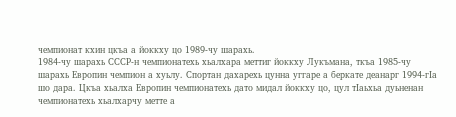чемпионат кхин цкъа а йоккху цо 1989-чу шарахь.
1984-чу шарахь СССР-н чемпионатехь хьалхара меттиг йоккху Лукъмана, ткъа 1985-чу шарахь Европин чемпион а хуьлу. Спортан дахарехь цунна уггаре а беркате деанарг 1994-гIа шо дара. Цкъа хьалха Европин чемпионатехь дато мидал йоккху цо, цул тIаьхьа дуьненан чемпионатехь хьалхарчу метте а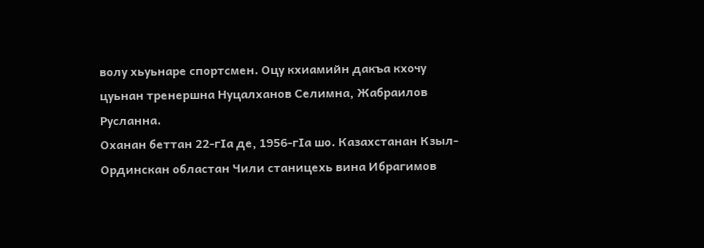волу хьуьнаре спортсмен. Оцу кхиамийн дакъа кхочу цуьнан тренершна Нуцалханов Селимна, Жабраилов Русланна.
Оханан беттан 22-гIа де, 1956-гIа шо. Казахстанан Кзыл-Ординскан областан Чили станицехь вина Ибрагимов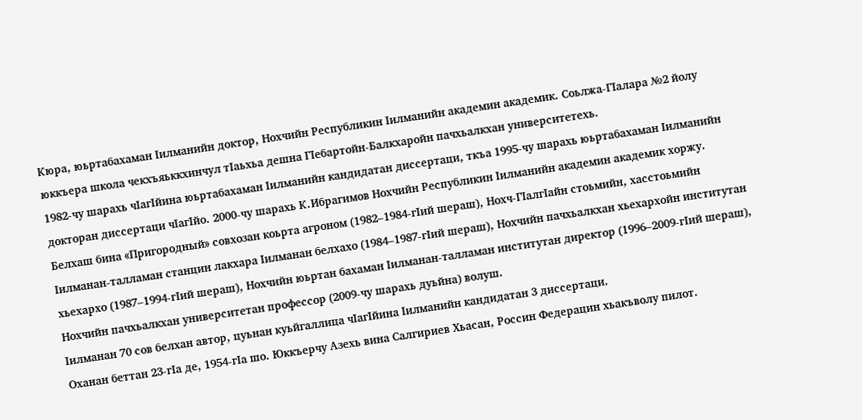Кюра, юьртабахаман Iилманийн доктор, Нохчийн Республикин Iилманийн академин академик. Соьлжа-ГIалара №2 йолу юккъера школа чекхъяьккхинчул тIаьхьа дешна ГIебартойн-Балкхаройн пачхьалкхан университетехь.
1982-чу шарахь чIагIйина юьртабахаман Iилманийн кандидатан диссертаци, ткъа 1995-чу шарахь юьртабахаман Iилманийн докторан диссертаци чIагIйо. 2000-чу шарахь К.Ибрагимов Нохчийн Республикин Iилманийн академин академик хоржу. Белхаш бина «Пригородный» совхозан коьрта агроном (1982–1984-гIий шераш), Нохч-ГIалгIайн стоьмийн, хасстоьмийн Iилманан-талламан станцин лакхара Iилманан белхахо (1984–1987-гIий шераш), Нохчийн пачхьалкхан хьехархойн институтан хьехархо (1987–1994-гIий шераш), Нохчийн юьртан бахаман Iилманан-талламан институтан директор (1996–2009-гIий шераш), Нохчийн пачхьалкхан университетан профессор (2009-чу шарахь дуьйна) волуш.
Iилманан 70 сов белхан автор, цуьнан куьйгаллица чIагIйина Iилманийн кандидатан 3 диссертаци.
Оханан беттан 23-гIа де, 1954-гIа шо. Юккъерчу Азехь вина Салгириев Хьасан, Россин Федерацин хьакъволу пилот.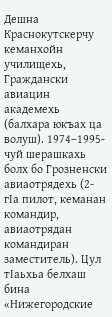Дешна Краснокутскерчу кеманхойн училищехь, Граждански авиацин академехь (балхара юкъах ца волуш). 1974–1995-чуй шерашкахь болх бо Грозненски авиаотрядехь (2-гIа пилот, кеманан командир, авиаотрядан командиран заместитель). Цул тIаьхьа белхаш бина «Нижегородские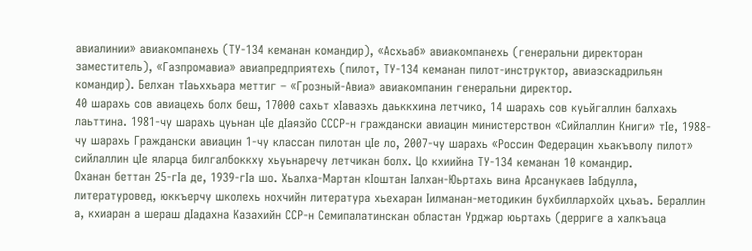авиалинии» авиакомпанехь (ТУ-134 кеманан командир), «Асхьаб» авиакомпанехь (генеральни директоран заместитель), «Газпромавиа» авиапредприятехь (пилот, ТУ-134 кеманан пилот-инструктор, авиаэскадрильян командир). Белхан тIаьххьара меттиг – «Грозный-Авиа» авиакомпанин генеральни директор.
40 шарахь сов авиацехь болх беш, 17000 сахьт хIаваэхь даьккхина летчико, 14 шарахь сов куьйгаллин балхахь лаьттина. 1981-чу шарахь цуьнан цIе дIаязйо СССР-н граждански авиацин министерствон «Сийлаллин Книги» тIе, 1988-чу шарахь Граждански авиацин 1-чу классан пилотан цIе ло, 2007-чу шарахь «Россин Федерацин хьакъволу пилот» сийлаллин цIе яларца билгалбоккху хьуьнаречу летчикан болх. Цо кхиийна ТУ-134 кеманан 10 командир.
Оханан беттан 25-гIа де, 1939-гIа шо. Хьалха-Мартан кIоштан Iалхан-Юьртахь вина Арсанукаев Iабдулла, литературовед, юккъерчу школехь нохчийн литература хьехаран Iилманан-методикин бухбиллархойх цхьаъ. Бераллин а, кхиаран а шераш дIадахна Казахийн ССР-н Семипалатинскан областан Урджар юьртахь (дерриге а халкъаца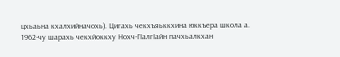цхьаьна кхалхийначохь). Цигахь чекхъяьккхина юккъера школа а. 1962-чу шарахь чекхйоккху Нохч-ГIалгIайн пачхьалкхан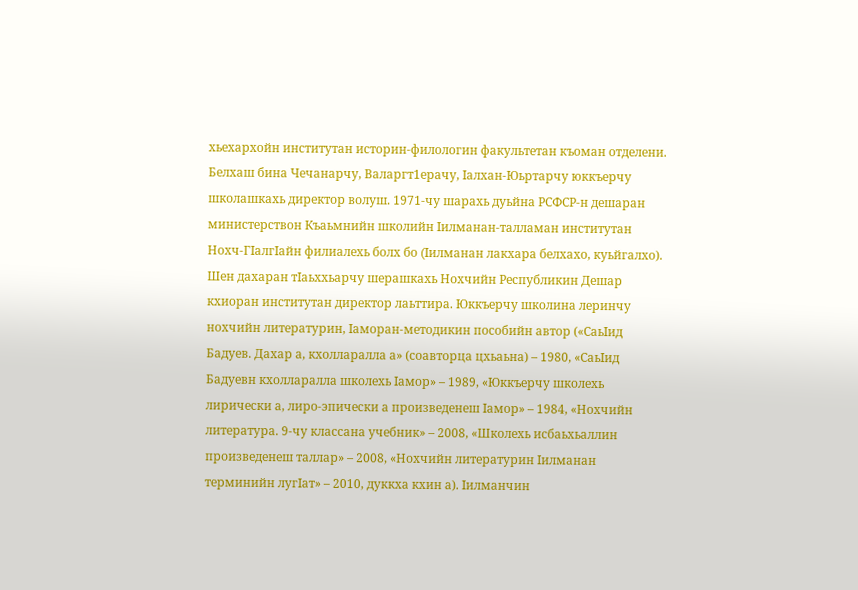хьехархойн институтан историн-филологин факультетан къоман отделени. Белхаш бина Чечанарчу, Валаргт1ерачу, Iалхан-Юьртарчу юккъерчу школашкахь директор волуш. 1971-чу шарахь дуьйна РСФСР-н дешаран министерствон Къаьмнийн школийн Iилманан-талламан институтан Нохч-ГIалгIайн филиалехь болх бо (Iилманан лакхара белхахо, куьйгалхо). Шен дахаран тIаьххьарчу шерашкахь Нохчийн Республикин Дешар кхиоран институтан директор лаьттира. Юккъерчу школина леринчу нохчийн литературин, Iаморан-методикин пособийн автор («СаьIид Бадуев. Дахар а, кхолларалла а» (соавторца цхьаьна) – 1980, «СаьIид Бадуевн кхолларалла школехь Iамор» – 1989, «Юккъерчу школехь лирически а, лиро-эпически а произведенеш Iамор» – 1984, «Нохчийн литература. 9-чу классана учебник» – 2008, «Школехь исбаьхьаллин произведенеш таллар» – 2008, «Нохчийн литературин Iилманан терминийн лугIат» – 2010, дуккха кхин а). Iилманчин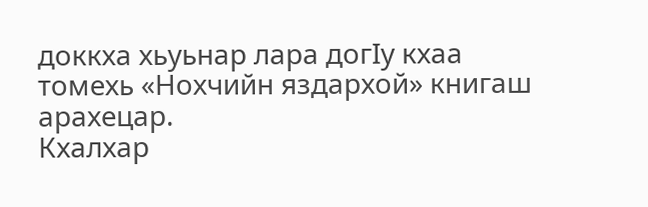доккха хьуьнар лара догIу кхаа томехь «Нохчийн яздархой» книгаш арахецар.
Кхалхар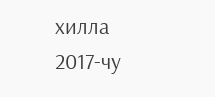хилла 2017-чу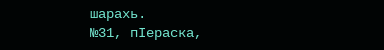шарахь.
№31, пIераска,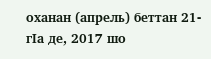оханан (апрель) беттан 21-гIа де, 2017 шо